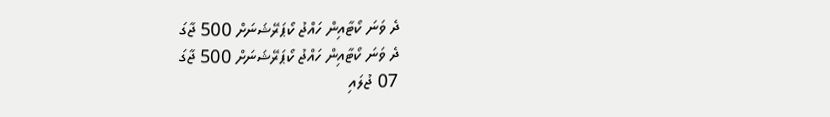ދެ ވަނަ ކޯޓާއިން ހައްޖު ކޯޕަރޭޝަނަށް 500 ޖާގަ
ދެ ވަނަ ކޯޓާއިން ހައްޖު ކޯޕަރޭޝަނަށް 500 ޖާގަ
07 ޖުލައި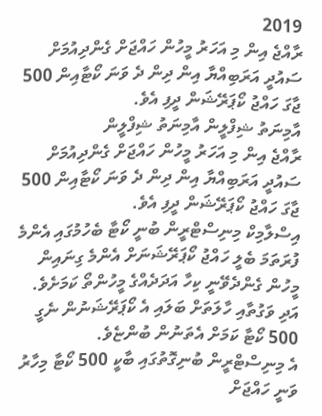2019
ރާއްޖެ އިން މި އަހަރު މީހުން ހައްޖަށް ގެންދިއުމަށް ސައުދީ އަރަބިއްޔާ އިން ދިން ދެ ވަނަ ކޯޓާއިން 500 ޖާގަ ހައްޖު ކޯޕަރޭޝަން ދީފި އެވެ.
އާމިނަތު ޝިފްލީން އާމިނަތު ޝިފްލީން
ރާއްޖެ އިން މި އަހަރު މީހުން ހައްޖަށް ގެންދިއުމަށް ސައުދީ އަރަބިއްޔާ އިން ދިން ދެ ވަނަ ކޯޓާއިން 500 ޖާގަ ހައްޖު ކޯޕަރޭޝަން ދީފި އެވެ.
އިސްލާމިކް މިނިސްޓްރީން ބުނީ ކޯޓާ ބެހުމުގައި އެންމެ ފުރަތަމަ ބެލީ ހައްޖު ކޯޕަރޭޝަނަށް އެންމެ ގިނައިން މީހުން ގެންދެވޭނީ ކިހާ އަދަދެއްގެ މީހުންތޯ ކަމަށެވެ. އަދި ވަގުތާއި ހާލަތަށް ބަލައި އެ ކޯޕަރޭޝަނުން ނެގީ 500 ކޯޓާ ކަމަށް އެތަނުން ބުންޏެވެ.
އެ މިނިސްޓްރީން ބުނިގޮތުގައި ބާކީ 500 ކޯޓާ މިހާރު ވަނީ ހައްޖަށް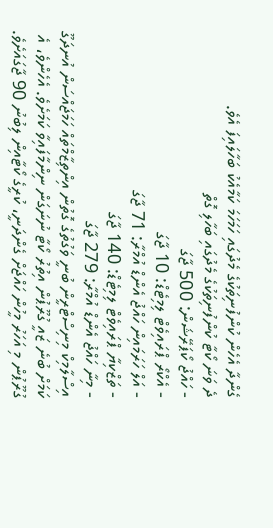ގެންދާ އެހެން ކުންފުނިތަކުގެ މެދުގައި ހަމަހަމަ ކަމާއެކު ބަހާލައިފަ އެވެ.
ދެ ވަނަ ކޯޓާ ކުންފުނިތަކުގެ މެދުގައި ބަހާލި ގޮތް
- ހައްޖު ކޯޕަރޭޝަން: 500 ޖާގަ
- އެކްރޯ ޕްރައިވެޓް ލިމިޓެޑް: 10 ޖާގަ
- އަލް ހަރަމައިން ހައްޖު އެންޑް އުމްރާ: 71 ޖާގަ
- ތަޒްކިޔާ ޕްރައިވެޓް ލިމިޓެޑް: 140 ޖާގަ
- މިނާ ހައްޖު އެންޑް އުމްރާ: 279 ޖާގަ
އިސްލާމިކް މިނިސްޓްރީން ބުނީ ވަގުތުގެ ގޮތުން އިންތިޒާމްތައް ހަމަޖައްސަން އުނދަގޫ ކަމަށް ބުނެ ޒައީ ގުރޫޕުން އިތުރު ކޯޓާ ނުނަގަން ނިންމާފައިވާ ކަމަށެވެ. އެހެންވެ، އެ ގުރޫޕުން މި އަހަރު މީހުން ހައްޖަށް ގެންދަނީ، ކުރީގެ ކޯޓާއިން ލިބުނު 90 ޖާގައަށެވެ.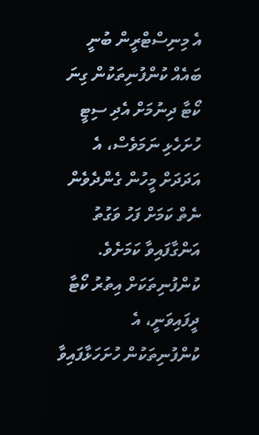އެ މިނިސްޓްރީން ބުނީ ބައެއް ކުންފުނިތަކުން ގިނަ ކޯޓާ ދިނުމަށް އެދި ސިޓީ ހުށަހެޅި ނަމަވެސް، އެ އަދަދަށް މީހުން ގެންދެވެން ނެތް ކަމަށް ފަހު ވަގުތު އަންގާފައިވާ ކަމަށެވެ. ކުންފުނިތަކަށް އިތުރު ކޯޓާ ދީފައިވަނީ، އެ ކުންފުނިތަކުން ހުށަހަޅާފައިވާ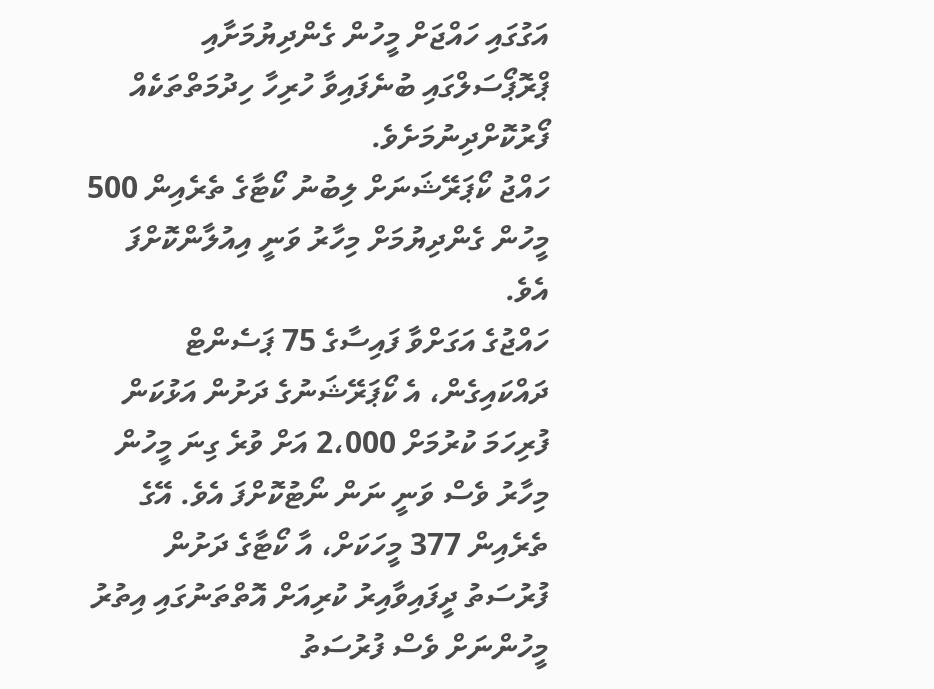އަގުގައި ހައްޖަށް މީހުން ގެންދިޔުމަށާއި ޕްރޮޕޯސަލްގައި ބުނެފައިވާ ހުރިހާ ހިދުމަތްތަކެއް ފޯރުކޮށްދިނުމަށެވެ.
ހައްޖު ކޯޕަރޭޝަނަށް ލިބުނު ކޯޓާގެ ތެރެއިން 500 މީހުން ގެންދިޔުމަށް މިހާރު ވަނީ އިއުލާންކޮށްފަ އެވެ.
ހައްޖުގެ އަގަށްވާ ފައިސާގެ 75 ޕަސެންޓް ދައްކައިގެން، އެ ކޯޕަރޭޝަނުގެ ދަށުން އަޅުކަން ފުރިހަމަ ކުރުމަށް 2،000 އަށް ވުރެ ގިނަ މީހުން މިހާރު ވެސް ވަނީ ނަން ނޯޓުކޮށްފަ އެވެ. އޭގެ ތެރެއިން 377 މީހަކަށް، އާ ކޯޓާގެ ދަށުން ފުރުސަތު ދީފައިވާއިރު ކުރިއަށް އޮތްތަނުގައި އިތުރު މީހުންނަށް ވެސް ފުރުސަތު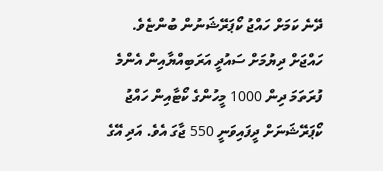ދޭނެ ކަމަށް ހައްޖު ކޯޕަރޭޝަނުން ބުންޏެވެ.
ހައްޖަށް ދިޔުމަށް ސައުދީ އަރަބިއްޔާއިން އެންމެ ފުރަތަމަ ދިން 1000 މީހުންގެ ކޯޓާއިން ހައްޖު ކޯޕަރޭޝަނަށް ދީފައިވަނީ 550 ޖާގަ އެވެ. އަދި އޭގެ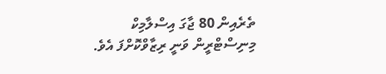ތެރެއިން 80 ޖާގަ އިސްލާމިކް މިނިސްޓްރީން ވަނީ ރިޒާވްކޮށްފަ އެވެ.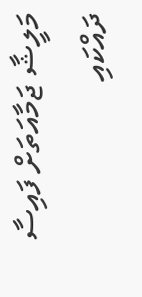މަލީޝާ ޖަމާއަތަށް ފައިސާ ދައްކައި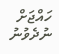ހައްޖަށް ނުދެވުނު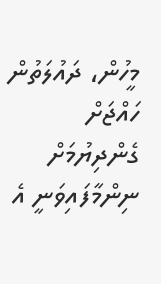މީހުން، ދައުލަތުން ހައްޖަށް ގެންދިޔުމަށް ނިންމާފައިވަނީ އެ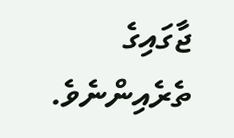ޖާގައިގެ ތެރެއިންނެވެ.